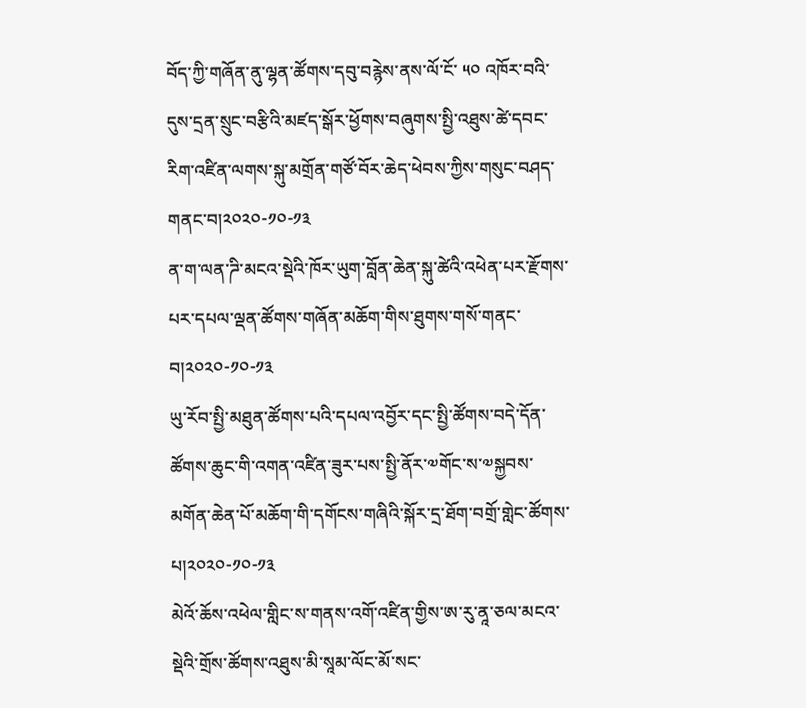བོད་ཀྱི་གཞོན་ནུ་ལྷན་ཚོགས་དབུ་བརྙེས་ནས་ལོ་ངོ་ ༥༠ འཁོར་བའི་དུས་དྲན་སྲུང་བརྩིའི་མཛད་སྒོར་ཕྱོགས་བཞུགས་སྤྱི་འཐུས་ཚེ་དབང་རིག་འཛིན་ལགས་སྐུ་མགྲོན་གཙོ་བོར་ཆེད་ཕེབས་ཀྱིས་གསུང་བཤད་གནང་བ།༢༠༢༠-༡༠-༡༣
ན་ག་ལན་ཌི་མངའ་སྡེའི་ཁོར་ཡུག་བློན་ཆེན་སྐུ་ཚེའི་འཕེན་པར་རྫོགས་པར་དཔལ་ལྡན་ཚོགས་གཞོན་མཆོག་གིས་ཐུགས་གསོ་གནང་བ།༢༠༢༠-༡༠-༡༣
ཡུ་རོབ་སྤྱི་མཐུན་ཚོགས་པའི་དཔལ་འབྱོར་དང་སྤྱི་ཚོགས་བདེ་དོན་ཚོགས་ཆུང་གི་འགན་འཛིན་ཟུར་པས་སྤྱི་ནོར་༧གོང་ས་༧སྐྱབས་མགོན་ཆེན་པོ་མཆོག་གི་དགོངས་གཞིའི་སྐོར་དྲ་ཐོག་བགྲོ་གླེང་ཚོགས་པ།༢༠༢༠-༡༠-༡༣
མེའོ་ཆོས་འཕེལ་གླིང་ས་གནས་འགོ་འཛིན་གྱིས་ཨ་རུ་ནཱ་ཅལ་མངའ་སྡེའི་གྲོས་ཚོགས་འཐུས་མི་སཱམ་ལོང་མོ་སང་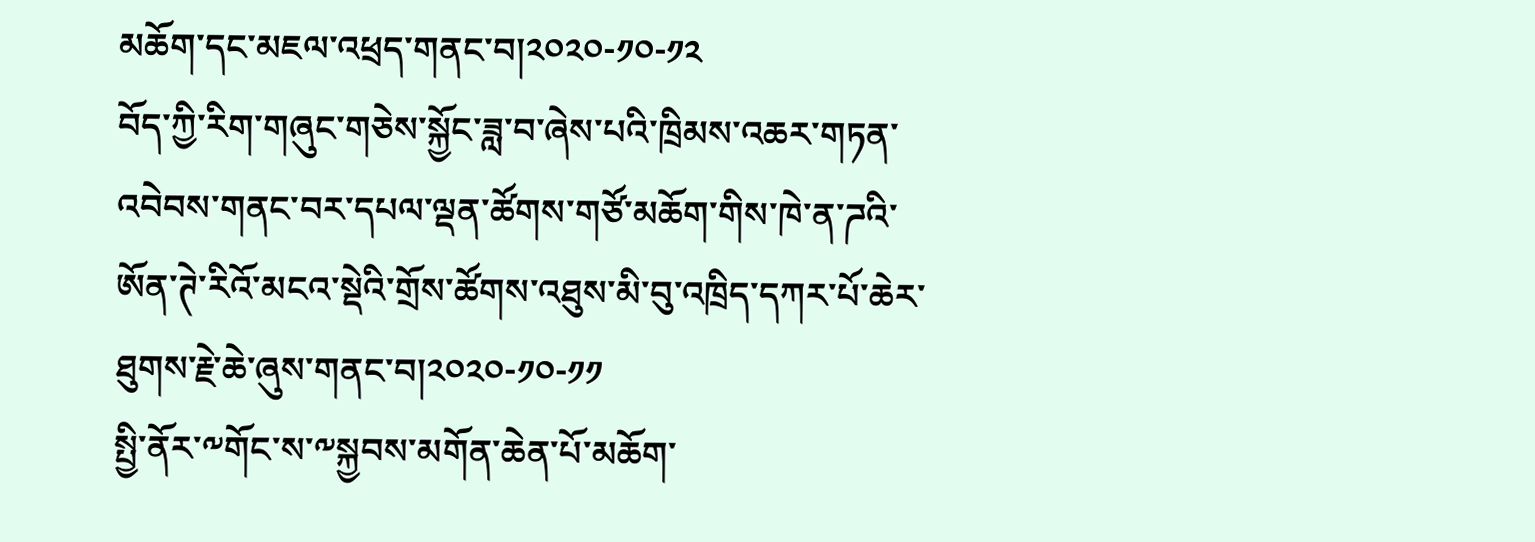མཆོག་དང་མཇལ་འཕྲད་གནང་བ།༢༠༢༠-༡༠-༡༢
བོད་ཀྱི་རིག་གཞུང་གཅེས་སྐྱོང་ཟླ་བ་ཞེས་པའི་ཁྲིམས་འཆར་གཏན་འབེབས་གནང་བར་དཔལ་ལྡན་ཚོགས་གཙོ་མཆོག་གིས་ཁེ་ན་ཌའི་ཨོན་ཊེ་རིའོ་མངའ་སྡེའི་གྲོས་ཚོགས་འཐུས་མི་བུ་འཁྲིད་དཀར་པོ་ཆེར་ཐུགས་རྗེ་ཆེ་ཞུས་གནང་བ།༢༠༢༠-༡༠-༡༡
སྤྱི་ནོར་༸གོང་ས་༸སྐྱབས་མགོན་ཆེན་པོ་མཆོག་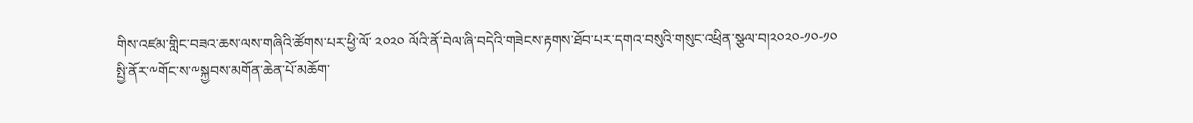གིས་འཛམ་གླིང་བཟའ་ཆས་ལས་གཞིའི་ཚོགས་པར་ཕྱི་ལོ་ ༢༠༢༠ ལོའི་ནོ་བེལ་ཞི་བདེའི་གཟེངས་རྟགས་ཐོབ་པར་དགའ་བསུའི་གསུང་འཕྲིན་སྩལ་བ།༢༠༢༠-༡༠-༡༠
སྤྱི་ནོར་༸གོང་ས་༸སྐྱབས་མགོན་ཆེན་པོ་མཆོག་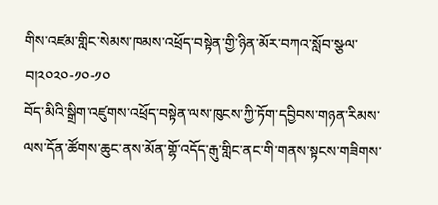གིས་འཛམ་གླིང་སེམས་ཁམས་འཕྲོད་བསྟེན་གྱི་ཉིན་མོར་བཀའ་སློབ་སྩལ་བ།༢༠༢༠-༡༠-༡༠
བོད་མིའི་སྒྲིག་འཛུགས་འཕྲོད་བསྟེན་ལས་ཁུངས་ཀྱི་ཏོག་དབྱིབས་གཉན་རིམས་ལས་དོན་ཚོགས་ཆུང་ནས་མོན་གྷོ་འདོད་རྒུ་གླིང་ནང་གི་གནས་སྟངས་གཟིགས་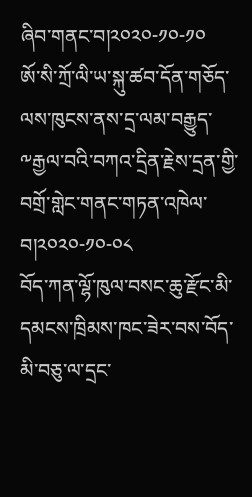ཞིབ་གནང་བ།༢༠༢༠-༡༠-༡༠
ཨོ་སི་ཀྲོ་ལི་ཡ་སྐུ་ཚབ་དོན་གཅོད་ལས་ཁུངས་ནས་དྲ་ལམ་བརྒྱུད་༸རྒྱལ་བའི་བཀའ་དྲིན་རྗེས་དྲན་གྱི་བགྲོ་གླེང་གནང་གཏན་འཁེལ་བ།༢༠༢༠-༡༠-༠༨
བོད་ཀན་ལྷོ་ཁུལ་བསང་ཆུ་རྫོང་མི་དམངས་ཁྲིམས་ཁང་ཟེར་བས་བོད་མི་བཅུ་ལ་དྲང་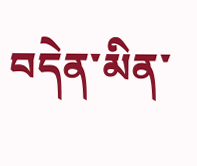བདེན་མིན་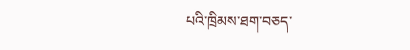པའི་ཁྲིམས་ཐག་བཅད་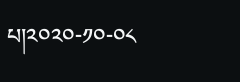པ།༢༠༢༠-༡༠-༠༨